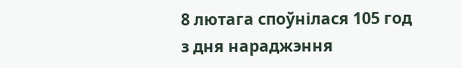8 лютага споўнілася 105 год з дня нараджэння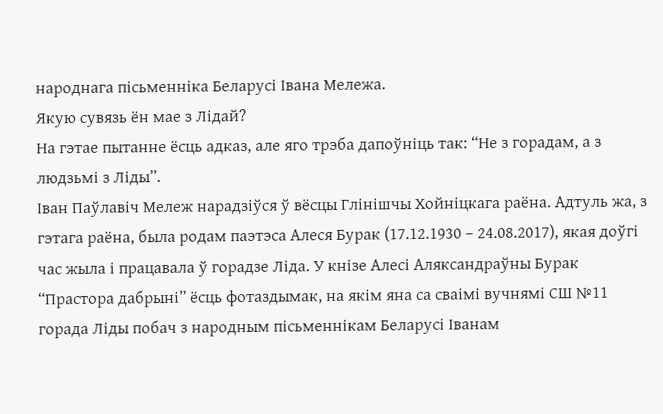народнага пісьменніка Беларусі Івана Мележа.
Якую сувязь ён мае з Лідай?
На гэтае пытанне ёсць адказ, але яго трэба дапоўніць так: “Не з горадам, а з людзьмі з Ліды”.
Іван Паўлавіч Мележ нарадзіўся ў вёсцы Глінішчы Хойніцкага раёна. Адтуль жа, з гэтага раёна, была родам паэтэса Алеся Бурак (17.12.1930 – 24.08.2017), якая доўгі час жыла і працавала ў горадзе Ліда. У кнізе Алесі Аляксандраўны Бурак “Прастора дабрыні” ёсць фотаздымак, на якім яна са сваімі вучнямі СШ №11 горада Ліды побач з народным пісьменнікам Беларусі Іванам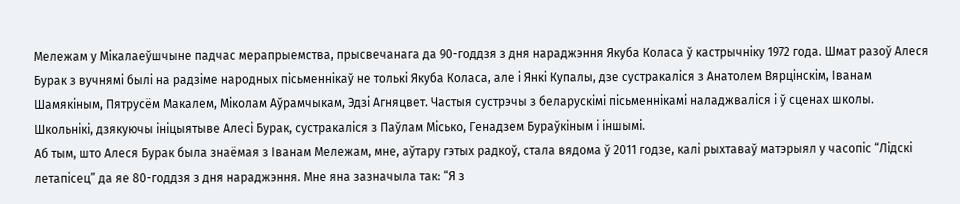Мележам у Мікалаеўшчыне падчас мерапрыемства, прысвечанага да 90-годдзя з дня нараджэння Якуба Коласа ў кастрычніку 1972 года. Шмат разоў Алеся Бурак з вучнямі былі на радзіме народных пісьменнікаў не толькі Якуба Коласа, але і Янкі Купалы, дзе сустракаліся з Анатолем Вярцінскім, Іванам Шамякіным, Пятрусём Макалем, Міколам Аўрамчыкам, Эдзі Агняцвет. Частыя сустрэчы з беларускімі пісьменнікамі наладжваліся і ў сценах школы. Школьнікі, дзякуючы ініцыятыве Алесі Бурак, сустракаліся з Паўлам Місько, Генадзем Бураўкіным і іншымі.
Аб тым, што Алеся Бурак была знаёмая з Іванам Мележам, мне, аўтару гэтых радкоў, стала вядома ў 2011 годзе, калі рыхтаваў матэрыял у часопіс “Лідскі летапісец” да яе 80-годдзя з дня нараджэння. Мне яна зазначыла так: “Я з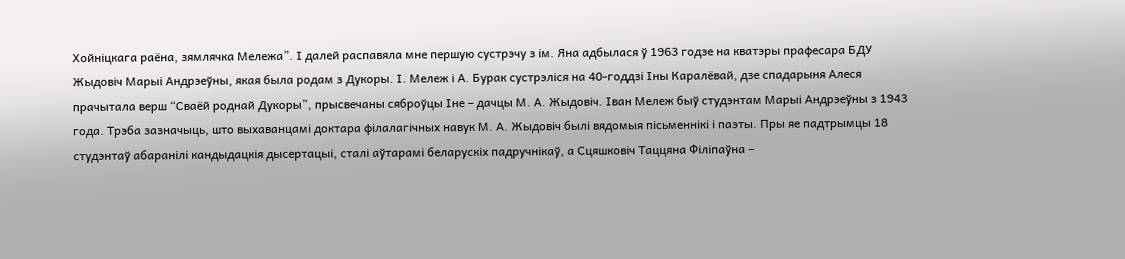Хойніцкага раёна, зямлячка Мележа”. І далей распавяла мне першую сустрэчу з ім. Яна адбылася ў 1963 годзе на кватэры прафесара БДУ Жыдовіч Марыі Андрэеўны, якая была родам з Дукоры. І. Мележ і А. Бурак сустрэліся на 40-годдзі Іны Каралёвай, дзе спадарыня Алеся прачытала верш “Сваёй роднай Дукоры”, прысвечаны сяброўцы Іне – дачцы М. А. Жыдовіч. Іван Мележ быў студэнтам Марыі Андрэеўны з 1943 года. Трэба зазначыць, што выхаванцамі доктара філалагічных навук М. А. Жыдовіч былі вядомыя пісьменнікі і паэты. Пры яе падтрымцы 18 студэнтаў абаранілі кандыдацкія дысертацыі, сталі аўтарамі беларускіх падручнікаў, а Сцяшковіч Таццяна Філіпаўна –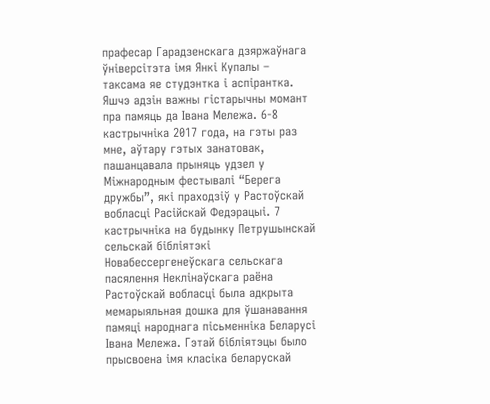прафесар Гарадзенскага дзяржаўнага ўніверсітэта імя Янкі Купалы – таксама яе студэнтка і аспірантка.
Яшчэ адзін важны гістарычны момант пра памяць да Івана Мележа. 6-8 кастрычніка 2017 года, на гэты раз мне, аўтару гэтых занатовак, пашанцавала прыняць удзел у Міжнародным фестывалі “Берега дружбы”, які праходзіў у Растоўскай вобласці Расійскай Федэрацыі. 7 кастрычніка на будынку Петрушынскай сельскай бібліятэкі Новабессергенеўскага сельскага пасялення Неклінаўскага раёна Растоўскай вобласці была адкрыта мемарыяльная дошка для ўшанавання памяці народнага пісьменніка Беларусі Івана Мележа. Гэтай бібліятэцы было прысвоена імя класіка беларускай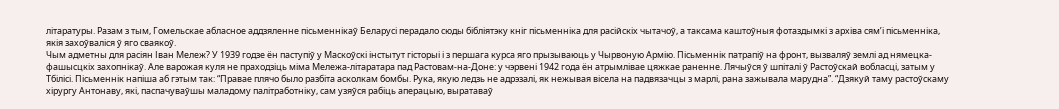літаратуры. Разам з тым, Гомельскае абласное аддзяленне пісьменнікаў Беларусі перадало сюды бібліятэку кніг пісьменніка для расійскіх чытачоў, а таксама каштоўныя фотаздымкі з архіва сям’і пісьменніка, якія захоўваліся ў яго сваякоў.
Чым адметны для расіян Іван Мележ? У 1939 годзе ён паступіў у Маскоўскі інстытут гісторыі і з першага курса яго прызываюць у Чырвоную Армію. Пісьменнік патрапіў на фронт, вызваляў землі ад нямецка-фашысцкіх захопнікаў. Але варожая куля не праходзіць міма Мележа-літаратара пад Растовам-на-Доне: у чэрвені 1942 года ён атрымлівае цяжкае раненне. Лячыўся ў шпіталі ў Растоўскай вобласці, затым у Тбілісі. Пісьменнік напіша аб гэтым так: “Правае плячо было разбіта асколкам бомбы. Рука, якую ледзь не адрэзалі, як нежывая вісела на падвязачцы з марлі, рана зажывала марудна”. “Дзякуй таму растоўскаму хірургу Антонаву, які, паспачуваўшы маладому палітработніку, сам узяўся рабіць аперацыю, выратаваў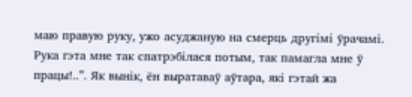маю правую руку, ужо асуджаную на смерць другімі ўрачамі. Рука гэта мне так спатрэбілася потым, так памагла мне ў працы!..”. Як вынік, ён выратаваў аўтара, які гэтай жа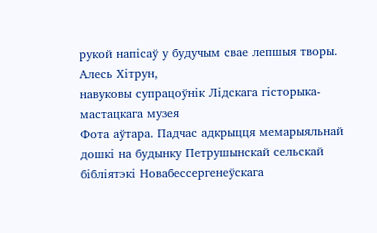рукой напісаў у будучым свае лепшыя творы.
Алесь Хітрун,
навуковы супрацоўнік Лідскага гісторыка-мастацкага музея
Фота аўтара. Падчас адкрыцця мемарыяльнай дошкі на будынку Петрушынскай сельскай бібліятэкі Новабессергенеўскага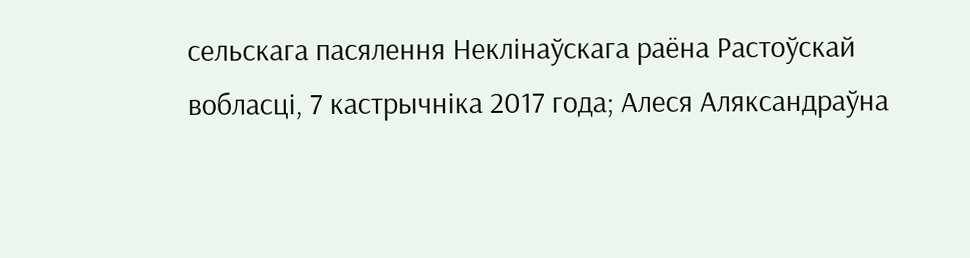сельскага пасялення Неклінаўскага раёна Растоўскай вобласці, 7 кастрычніка 2017 года; Алеся Аляксандраўна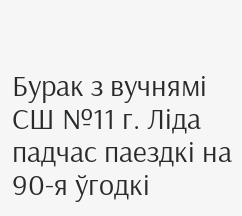Бурак з вучнямі СШ №11 г. Ліда падчас паездкі на 90-я ўгодкі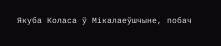Якуба Коласа ў Мікалаеўшчыне, побач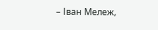– Іван Мележ,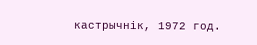кастрычнік, 1972 год.